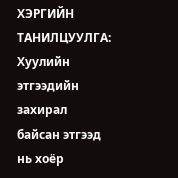ХЭРГИЙН ТАНИЛЦУУЛГА: Хуулийн этгээдийн захирал байсан этгээд нь хоёр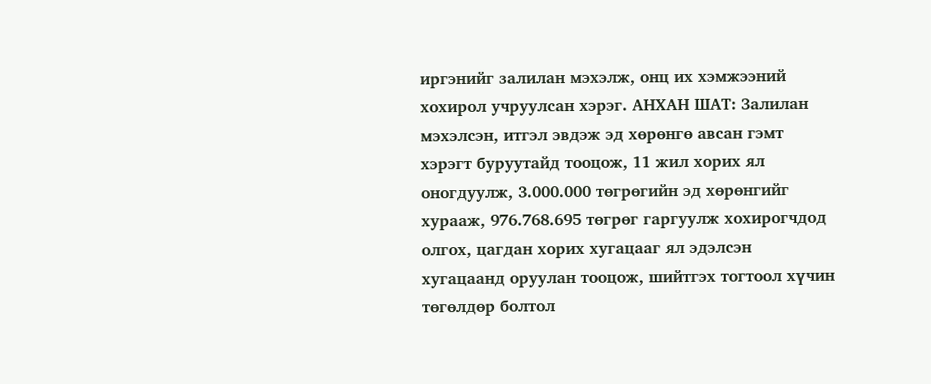иргэнийг залилан мэхэлж, онц их хэмжээний хохирол учруулсан хэрэг. АНХАН ШАТ: Залилан мэхэлсэн, итгэл эвдэж эд хөрөнгө авсан гэмт хэрэгт буруутайд тооцож, 11 жил хорих ял оногдуулж, 3.000.000 төгрөгийн эд хөрөнгийг хурааж, 976.768.695 төгрөг гаргуулж хохирогчдод олгох, цагдан хорих хугацааг ял эдэлсэн хугацаанд оруулан тооцож, шийтгэх тогтоол хүчин төгөлдөр болтол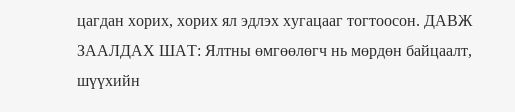цагдан хорих, хорих ял эдлэх хугацааг тогтоосон. ДАВЖ ЗААЛДАХ ШАТ: Ялтны өмгөөлөгч нь мөрдөн байцаалт, шүүхийн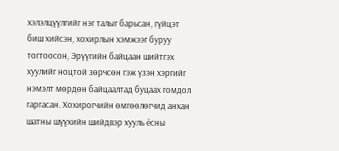хэлэлцүүлгийг нэг талыг барьсан, гүйцэт биш хийсэн, хохирлын хэмжээг буруу тогтоосон, Эрүүгийн байцаан шийтгэх хуулийг ноцтой зөрчсөн гэж үзэн хэргийг нэмэлт мөрдөн байцаалтад буцаах гомдол гаргасан. Хохирогчийн өмгөөлөгчид анхан шатны шүүхийн шийдвэр хууль ёсны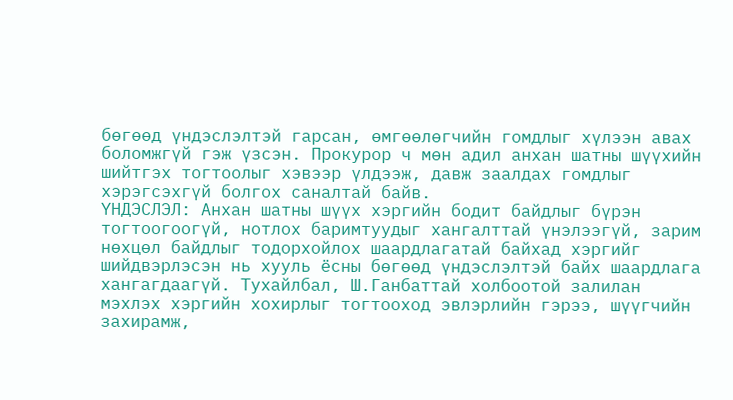бөгөөд үндэслэлтэй гарсан, өмгөөлөгчийн гомдлыг хүлээн авах боломжгүй гэж үзсэн. Прокурор ч мөн адил анхан шатны шүүхийн шийтгэх тогтоолыг хэвээр үлдээж, давж заалдах гомдлыг хэрэгсэхгүй болгох саналтай байв.
ҮНДЭСЛЭЛ: Анхан шатны шүүх хэргийн бодит байдлыг бүрэн тогтоогоогүй, нотлох баримтуудыг хангалттай үнэлээгүй, зарим нөхцөл байдлыг тодорхойлох шаардлагатай байхад хэргийг шийдвэрлэсэн нь хууль ёсны бөгөөд үндэслэлтэй байх шаардлага хангагдаагүй. Тухайлбал, Ш.Ганбаттай холбоотой залилан мэхлэх хэргийн хохирлыг тогтооход эвлэрлийн гэрээ, шүүгчийн захирамж,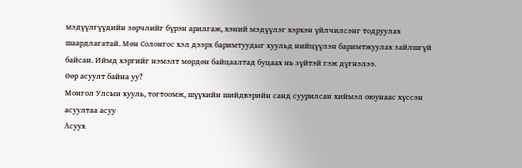мэдүүлгүүдийн зөрчлийг бүрэн арилгаж, хэний мэдүүлэг хэрхэн үйлчилсэнг тодруулах шаардлагатай. Мөн Солонгос хэл дээрх баримтуудыг хуульд нийцүүлэн баримтжуулах зайлшгүй байсан. Иймд хэргийг нэмэлт мөрдөн байцаалтад буцаах нь зүйтэй гэж дүгнэлээ.
Өөр асуулт байна уу?
Монгол Улсын хууль, тогтоомж, шүүхийн шийдвэрийн санд суурилсан хиймэл оюунаас хүссэн асуултаа асуу
Асуух